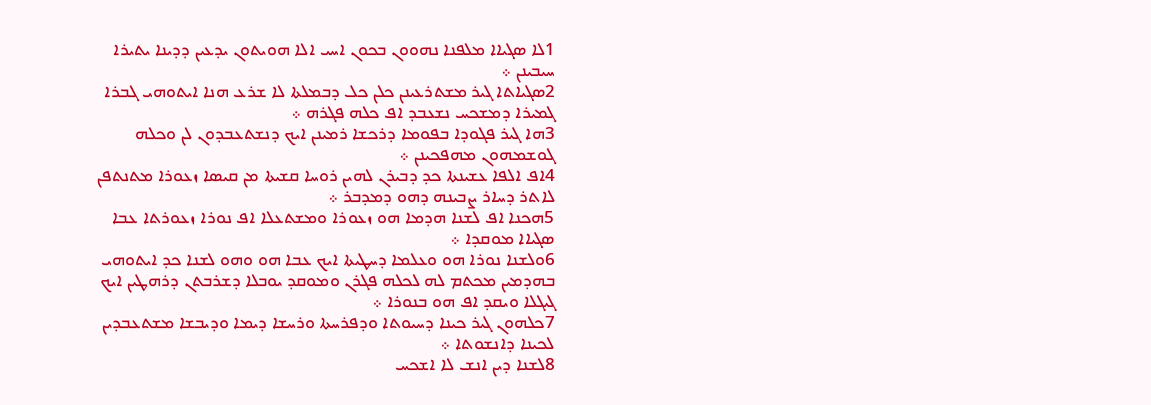1ܠܐ ܤܓܝܐܐ ܡܠܦܢܐ ܢܗܘܘܢ ܒܟܘܢ ܐܚܝ ܐܠܐ ܗܘܝܬܘܢ ܝܕܥܝܢ ܕܕܝܢܐ ܝܬܝܪܐ ܚܝܒܝܢܢ ܀
2ܤܓܝܐܬܐ ܓܝܪ ܡܫܬܪܥܝܢܢ ܟܠܢ ܟܠ ܕܒܡܠܬܐ ܠܐ ܫܪܥ ܗܢܐ ܐܝܬܘܗܝ ܓܒܪܐ ܓܡܝܪܐ ܕܡܫܟܚ ܢܫܥܒܕ ܐܦ ܟܠܗ ܦܓܪܗ ܀
3ܗܐ ܓܝܪ ܦܓܘܕܐ ܒܦܘܡܐ ܕܪܟܫܐ ܪܡܝܢܢ ܐܝܟ ܕܢܫܬܥܒܕܘܢ ܠܢ ܘܟܠܗ ܓܘܫܡܗܘܢ ܡܗܦܟܝܢܢ ܀
4ܐܦ ܐܠܦܐ ܥܫܝܢܬܐ ܟܕ ܕܒܝܪܢ ܠܗܝܢ ܪܘܚܐ ܩܫܝܬܐ ܡܢ ܩܝܤܐ ܙܥܘܪܐ ܡܬܢܬܦܢ ܠܐܬܪ ܕܚܐܪ ܨܒܝܢܗ ܕܗܘ ܕܡܕܒܪ ܀
5ܗܟܢܐ ܐܦ ܠܫܢܐ ܗܕܡܐ ܗܘ ܙܥܘܪܐ ܘܡܫܬܥܠܐ ܐܦ ܢܘܪܐ ܙܥܘܪܬܐ ܥܒܐ ܤܓܝܐܐ ܡܘܩܕܐ ܀
6ܘܠܫܢܐ ܢܘܪܐ ܗܘ ܘܥܠܡܐ ܕܚܛܝܬܐ ܐܝܟ ܥܒܐ ܗܘ ܘܗܘ ܠܫܢܐ ܟܕ ܐܝܬܘܗܝ ܒܗܕܡܝܢ ܡܟܬܡ ܠܗ ܠܟܠܗ ܦܓܪܢ ܘܡܘܩܕ ܝܘܒܠܐ ܕܫܪܒܬܢ ܕܪܗܛܝܢ ܐܝܟ ܓܝܓܠܐ ܘܝܩܕ ܐܦ ܗܘ ܒܢܘܪܐ ܀
7ܟܠܗܘܢ ܓܝܪ ܟܝܢܐ ܕܚܝܘܬܐ ܘܕܦܪܚܬܐ ܘܪܚܫܐ ܕܝܡܐ ܘܕܝܒܫܐ ܡܫܬܥܒܕܝܢ ܠܟܝܢܐ ܕܐܢܫܘܬܐ ܀
8ܠܫܢܐ ܕܝܢ ܐܢܫ ܠܐ ܐܫܟܚ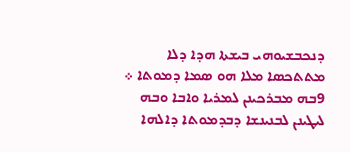ܕܢܟܒܫܝܘܗܝ ܒܝܫܬܐ ܗܕܐ ܕܠܐ ܡܬܬܟܤܐ ܡܠܐ ܗܘ ܤܡܐ ܕܡܘܬܐ ܀
9ܒܗ ܡܒܪܟܝܢܢ ܠܡܪܝܐ ܘܐܒܐ ܘܒܗ ܠܝܛܝܢܢ ܠܒܢܝܢܫܐ ܕܒܕܡܘܬܐ ܕܐܠܗܐ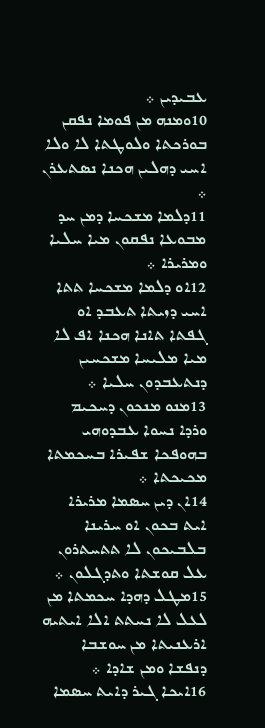ܥܒܝܕܝܢ ܀
10ܘܡܢܗ ܡܢ ܦܘܡܐ ܢܦܩܢ ܒܘܪܟܬܐ ܘܠܘܛܬܐ ܠܐ ܘܠܐ ܐܚܝ ܕܗܠܝܢ ܗܟܢܐ ܢܤܬܥܪܢ ܀
11ܕܠܡܐ ܡܫܟܚܐ ܕܡܢ ܚܕ ܡܒܘܥܐ ܢܦܩܘܢ ܡܝܐ ܚܠܝܐ ܘܡܪܝܪܐ ܀
12ܐܘ ܕܠܡܐ ܡܫܟܚܐ ܬܬܐ ܐܚܝ ܕܙܝܬܐ ܬܥܒܕ ܐܘ ܓܦܬܐ ܬܐܢܐ ܗܟܢܐ ܐܦ ܠܐ ܡܝܐ ܡܠܝܚܐ ܡܫܟܚܝܢ ܕܢܬܥܒܕܘܢ ܚܠܝܐ ܀
13ܡܢܘ ܡܢܟܘܢ ܕܚܟܝܡ ܘܪܕܐ ܢܚܘܐ ܥܒܕܘܗܝ ܒܗܘܦܟܐ ܫܦܝܪܐ ܒܚܟܡܬܐ ܡܟܝܟܬܐ ܀
14ܐܢ ܕܝܢ ܚܤܡܐ ܡܪܝܪܐ ܐܝܬ ܒܟܘܢ ܐܘ ܚܪܝܢܐ ܒܠܒܝܟܘܢ ܠܐ ܬܬܚܬܪܘܢ ܥܠ ܩܘܫܬܐ ܘܬܕܓܠܘܢ ܀
15ܡܛܠ ܕܗܕܐ ܚܟܡܬܐ ܡܢ ܠܥܠ ܠܐ ܢܚܬܬ ܐܠܐ ܐܝܬܝܗ ܐܪܥܢܝܬܐ ܡܢ ܚܘܫܒܐ ܕܢܦܫܐ ܘܡܢ ܫܐܕܐ ܀
16ܐܝܟܐ ܓܝܪ ܕܐܝܬ ܚܤܡܐ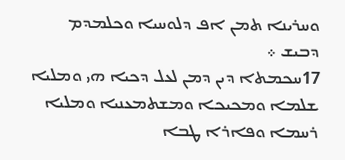ܘܚܪܝܢܐ ܬܡܢ ܐܦ ܕܠܘܚܝܐ ܘܟܠܡܕܡ ܕܒܝܫ ܀
17ܚܟܡܬܐ ܕܝܢ ܕܡܢ ܠܥܠ ܕܟܝܐ ܗܝ ܘܡܠܝܐ ܫܠܡܐ ܘܡܟܝܟܐ ܘܡܫܬܡܥܢܝܐ ܘܡܠܝܐ ܪܚܡܐ ܘܦܐܪܐ ܛܒܐ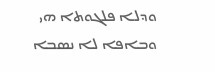ܘܕܠܐ ܦܠܓܘܬܐ ܗܝ ܘܒܐܦܐ ܠܐ ܢܤܒܐ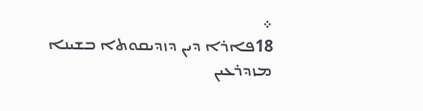܀
18ܦܐܪܐ ܕܝܢ ܕܙܕܝܩܘܬܐ ܒܫܝܢܐ ܡܙܕܪܥܝܢ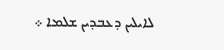ܠܐܝܠܝܢ ܕܥܒܕܝܢ ܫܠܡܐ ܀